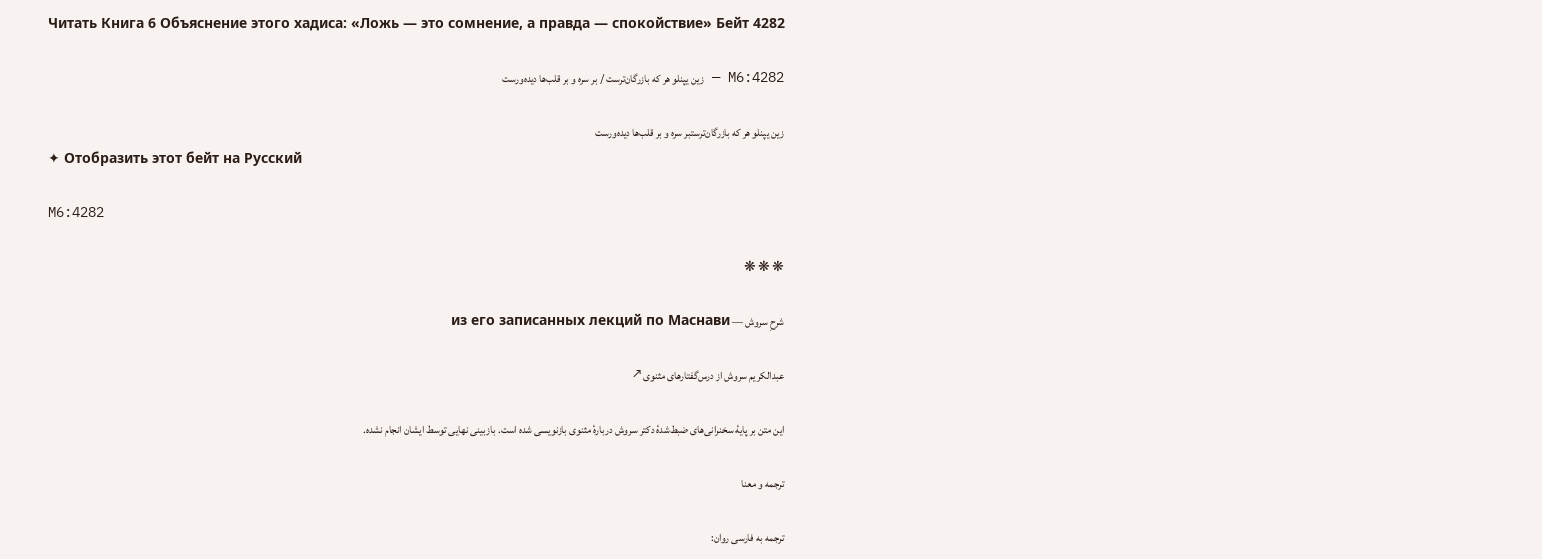Читать Книга 6 Объяснение этого хадиса: «Ложь — это сомнение, а правда — спокойствие» Бейт 4282

M6:4282 — زین یپنلو هر که بازرگان‌ترست / بر سره و بر قلب‌ها دیده‌ورست

زین یپنلو هر که بازرگان‌ترستبر سره و بر قلب‌ها دیده‌ورست
✦ Отобразить этот бейт на Русский

M6:4282

❋ ❋ ❋

شرحِ سروش — из его записанных лекций по Маснави

عبدالکریم سروش از درس‌گفتارهای مثنوی ↗

این متن بر پایهٔ سخنرانی‌های ضبط‌شدهٔ دکتر سروش دربارهٔ مثنوی بازنویسی شده است. بازبینی نهایی توسط ایشان انجام نشده.

ترجمه و معنا

ترجمه به فارسی روان: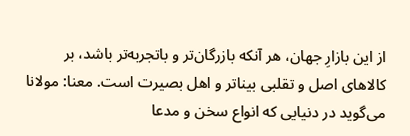از این بازارِ جهان، هر آنکه بازرگان‌تر و باتجربه‌تر باشد، بر کالاهای اصل و تقلبی بیناتر و اهل بصیرت است. معنا: مولانا می‌گوید در دنیایی که انواع سخن و مدعا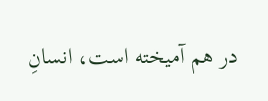در هم آمیخته است، انسانِ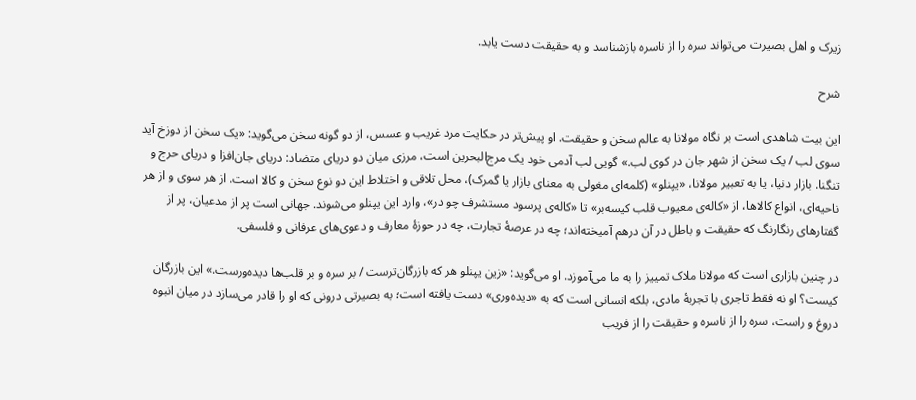زیرک و اهل بصیرت می‌تواند سره را از ناسره بازشناسد و به حقیقت دست یابد.

شرح

این بیت شاهدی است بر نگاه مولانا به عالم سخن و حقیقت. او پیش‌تر در حکایت مرد غریب و عسس، از دو گونه سخن می‌گوید: «یک سخن از دوزخ آید سوی لب / یک سخن از شهر جان در کوی لب.» گویی لب آدمی خود یک مرج‌البحرین است، مرزی میان دو دریای متضاد: دریای جان‌افزا و دریای حرج و تنگنا. بازار دنیا، یا به تعبیر مولانا، «یپنلو» (کلمه‌ای مغولی به معنای بازار یا گمرک)، محل تلاقی و اختلاط این دو نوع سخن و کالا است. از هر سوی و از هر ناحیه‌ای، انواع کالاها، از «کاله‌ی معیوب قلب کیسه‌بر» تا «کاله‌ی پرسود مستشرف چو در»، وارد این یپنلو می‌شوند. جهانی است پر از مدعیان، پر از گفتارهای رنگارنگ که حقیقت و باطل در آن درهم آمیخته‌اند؛ چه در عرصهٔ تجارت، چه در حوزهٔ معارف و دعوی‌های عرفانی و فلسفی.

در چنین بازاری است که مولانا ملاک تمییز را به ما می‌آموزد. او می‌گوید: «زین یپنلو هر که بازرگان‌ترست / بر سره و بر قلب‌ها دیده‌ورست.» این بازرگان کیست؟ او نه فقط تاجری با تجربهٔ مادی، بلکه انسانی است که به «دیده‌وری» دست یافته است؛ به بصیرتی درونی که او را قادر می‌سازد در میان انبوه دروغ و راست، سره را از ناسره و حقیقت را از فریب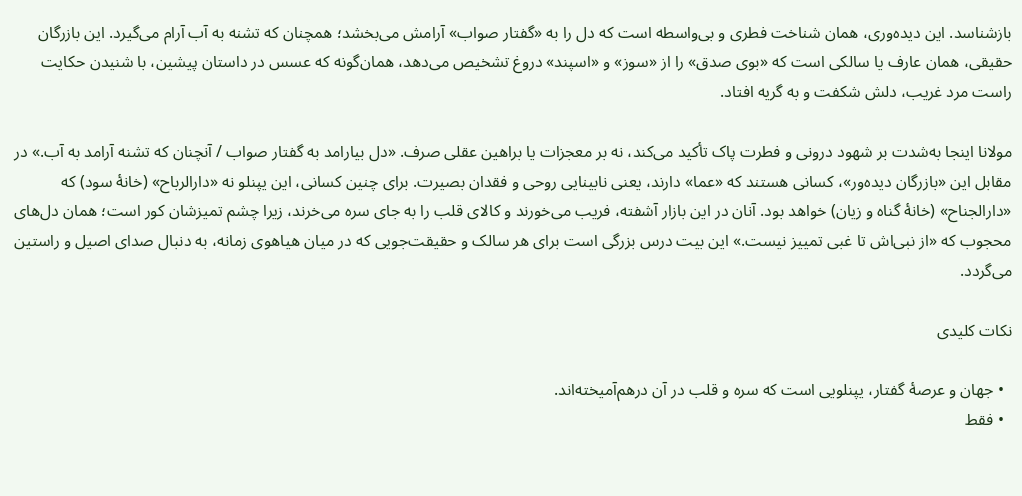بازشناسد. این دیده‌وری، همان شناخت فطری و بی‌واسطه است که دل را به «گفتار صواب» آرامش می‌بخشد؛ همچنان که تشنه به آب آرام می‌گیرد. این بازرگان حقیقی، همان عارف یا سالکی است که «بوی صدق» را از «سوز» و «اسپند» دروغ تشخیص می‌دهد، همان‌گونه که عسس در داستان پیشین، با شنیدن حکایت راست مرد غریب، دلش شکفت و به گریه افتاد.

مولانا اینجا به‌شدت بر شهود درونی و فطرت پاک تأکید می‌کند، نه بر معجزات یا براهین عقلی صرف. «دل بیارامد به گفتار صواب / آنچنان که تشنه آرامد به آب.» در مقابل این «بازرگان دیده‌ور»، کسانی هستند که «عما» دارند، یعنی نابینایی روحی و فقدان بصیرت. برای چنین کسانی، این یپنلو نه «دارالرباح» (خانهٔ سود) که «دارالجناح» (خانهٔ گناه و زیان) خواهد بود. آنان در این بازار آشفته، فریب می‌خورند و کالای قلب را به جای سره می‌خرند، زیرا چشم تمیزشان کور است؛ همان دل‌های محجوب که «از نبی‌اش تا غبی تمییز نیست.» این بیت درس بزرگی است برای هر سالک و حقیقت‌جویی که در میان هیاهوی زمانه، به دنبال صدای اصیل و راستین می‌گردد.

نکات کلیدی

  • جهان و عرصهٔ گفتار، یپنلویی است که سره و قلب در آن درهم‌آمیخته‌اند.
  • فقط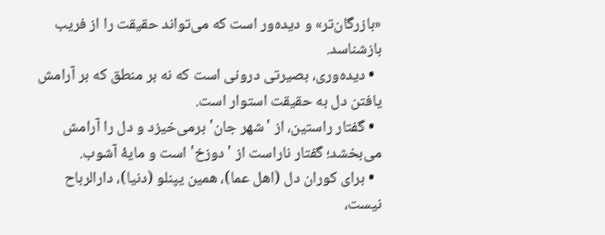«بازرگان‌تر» و دیده‌ور است که می‌تواند حقیقت را از فریب بازشناسد.
  • دیده‌وری، بصیرتی درونی است که نه بر منطق که بر آرامش یافتن دل به حقیقت استوار است.
  • گفتار راستین، از 'شهر جان' برمی‌خیزد و دل را آرامش می‌بخشد؛ گفتار ناراست از 'دوزخ' است و مایهٔ آشوب.
  • برای کوران دل (اهل عما)، همین یپنلو (دنیا)، دارالرباح نیست،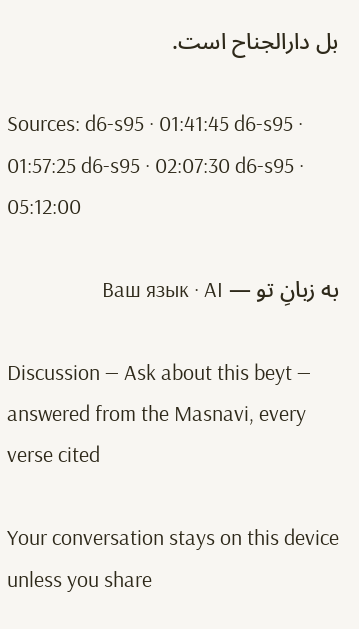بل دارالجناح است.

Sources: d6-s95 · 01:41:45 d6-s95 · 01:57:25 d6-s95 · 02:07:30 d6-s95 · 05:12:00

به زبانِ تو — Ваш язык · AI

Discussion — Ask about this beyt — answered from the Masnavi, every verse cited

Your conversation stays on this device unless you share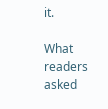it.

What readers asked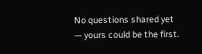No questions shared yet — yours could be the first.